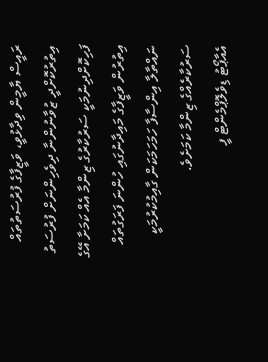ރައީސް ޔާމީން ވިދާޅުވީ، ވަޒީފާގެ ފުރުސަތުތައް އިތުރުކޮށްދީ ޒުވާނުންނާ ދިވެހިންނަށް ފުރުސަތު ފަހިކޮށްދިނުމަކީ ސަރުކާރުގެ ޒިންމާ އެއް ކަމަށާ އޭގެ އިތުރުން ވަޒީފާގެ މައިދާނުގައި ހުންނަ ފަރަގުތައް ނައްތާލާ އިންސާފާ ހަމަހަމަކަން ގާއިމުކުރުމަކީ ސަރުކާރެއްގެ ޒިންމާ ކަމަށެވެ.
އެއާޕޯޓު ޑިވެލޮޕްމެންޓް ފީ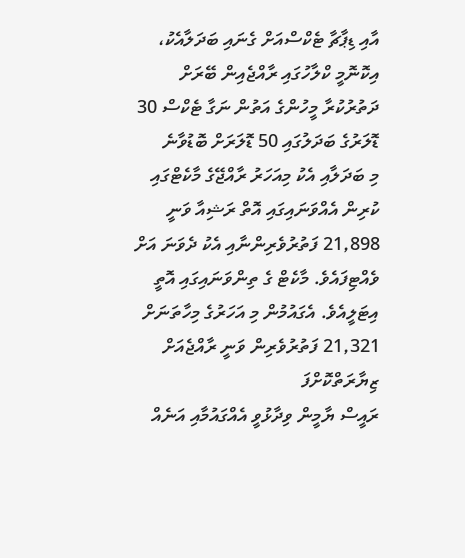އާއި ޑިޕާޗާ ޓެކްސްއަށް ގެނައި ބަދަލާއެކު، އިކޮނޮމީ ކްލާހުގައި ރާއްޖެއިން ބޭރަށް ދަތުރުކުރާ މީހުންގެ އަތުން ނަގާ ޓެކްސް 30 ޑޮލަރުގެ ބަދަލުގައި 50 ޑޮލަރަށް ބޮޑުވާނެ
މި ބަދަލާއި އެކު މިއަހަރު ރާއްޖޭގެ މާކެޓްގައި ކުރިން އެއްވަނައިގައި އޮތް ރަޝިއާ ވަނީ 21,898 ފަތުރުވެރިންނާއި އެކު ދެވަނަ އަށް ވެއްޓިފައެވެ. މާކެޓް ގެ ތިންވަނައިގައި އޮތީ އިޓަލީއެވެ. އެގައުމުން މި އަހަރުގެ މިހާތަނަށް 21,321 ފަތުރުވެރިން ވަނީ ރާއްޖެއަށް ޒިޔާރަތްކޮށްފަ
ރައީސް ޔާމީން ވިދާޅުވީ އެއްގައުމާއި އަނެއް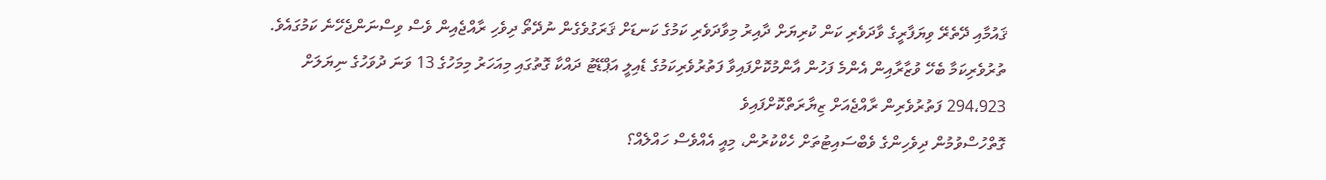ޤައުމާއި ދޭތެރޭ ވިޔަފާރީގެ ވާދަވެރި ކަން ކުރިޔަށް ދާއިރު މިވާދަވެރި ކަމުގެ ކަނޑަށް ޤަރަގުވެގެން ނުދޭތޯ ދިވެހި ރާއްޖެއިން ވެސް ވިސްނަންޖެހޭނެ ކަމުގައެވެ.
ތުރުވެރިކަމާ ބެހޭ ވުޒާރާއިން އެންމެ ފަހުން އާންމުކޮށްފައިވާ ފަތުރުވެރިކަމުގެ ޑެއިލީ އަޕްޑޭޓު ދައްކާ ގޮތުގައި މިއަހަރު މިމަހުގެ 13 ވަނަ ދުވަހުގެ ނިޔަލަށް 294،923 ފަތުރުވެރިން ރާއްޖެއަށް ޒިޔާރަތްކޮށްފައިވެ
ގޮތްހުސްވުމުން ދިވެހިންގެ ވެބްސައިޓުތަށް ހެކްކުރުން، މިއީ އެއްވެސް ހައްލެއް؟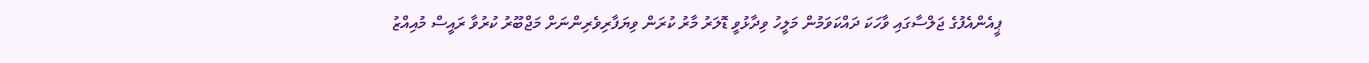ޕީއެންއެފުގެ ޖަލްސާގައި ވާހަކަ ދައްކަވަމުން މަލީހު ވިދާޅުވީ ޑޮލަރު މާރު ކުރަން ވިޔަފާރިވެރިންނަށް މަޖްބޫރު ކުރުވާ ރައީސް މުއިއްޒު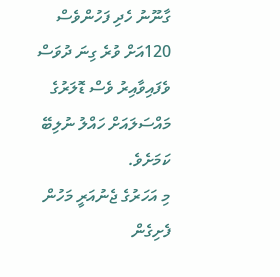ގާނޫނު ހެދި ފަހުންވެސް 120އަށް ވުރެ ގިނަ ދުވަސް ވެފައިވާއިރު ވެސް ޑޮލަރުގެ މައްސަލައަށް ހައްލު ނުލިބޭ ކަމަށެވެ.
މި އަހަރުގެ ޖެނުއަރީ މަހުން ފެށިގެން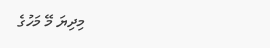މިދިޔަ މޭ މަހުގެ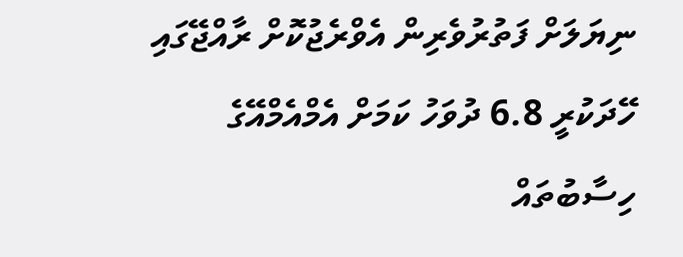ނިޔަލަށް ފަތުރުވެރިން އެވްރެޖުކޮށް ރާއްޖޭގައި ހޭދަކުރީ 6.8 ދުވަހު ކަމަށް އެމްއެމްއޭގެ ހިސާބުތައް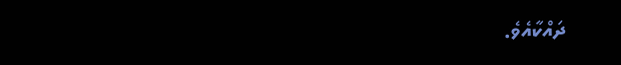ދައްކާއެވެ.